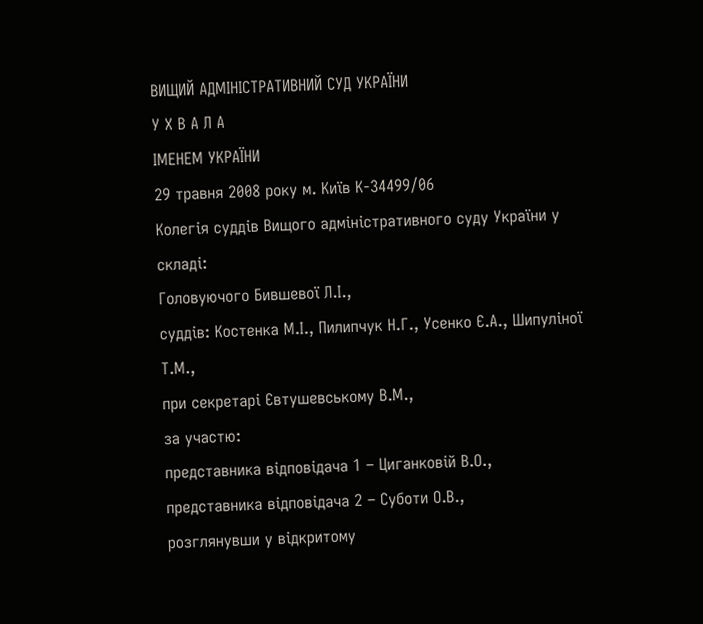ВИЩИЙ АДМІНІСТРАТИВНИЙ СУД УКРАЇНИ
У Х В А Л А
ІМЕНЕМ УКРАЇНИ
29 травня 2008 року м. Київ К-34499/06
Колегія суддів Вищого адміністративного суду України у складі:
Головуючого Бившевої Л.І.,
суддів: Костенка М.І., Пилипчук Н.Г., Усенко Є.А., Шипуліної Т.М.,
при секретарі Євтушевському В.М.,
за участю:
представника відповідача 1 – Циганковій В.О.,
представника відповідача 2 – Суботи О.В.,
розглянувши у відкритому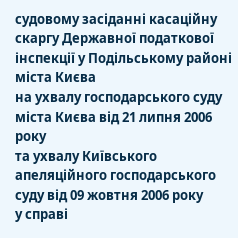судовому засіданні касаційну скаргу Державної податкової інспекції у Подільському районі міста Києва
на ухвалу господарського суду міста Києва від 21 липня 2006 року
та ухвалу Київського апеляційного господарського суду від 09 жовтня 2006 року
у справі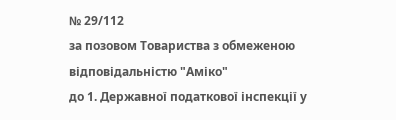№ 29/112
за позовом Товариства з обмеженою відповідальністю "Аміко"
до 1. Державної податкової інспекції у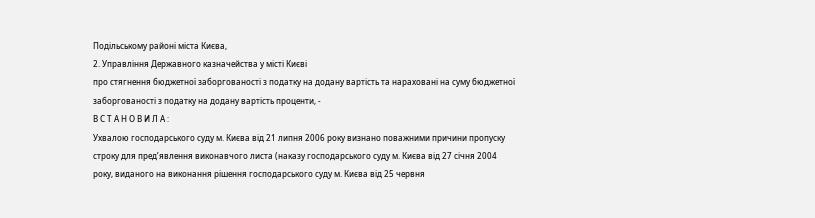Подільському районі міста Києва,
2. Управління Державного казначейства у місті Києві
про стягнення бюджетної заборгованості з податку на додану вартість та нараховані на суму бюджетної заборгованості з податку на додану вартість проценти, -
В С Т А Н О В И Л А :
Ухвалою господарського суду м. Києва від 21 липня 2006 року визнано поважними причини пропуску строку для пред’явлення виконавчого листа (наказу господарського суду м. Києва від 27 січня 2004 року, виданого на виконання рішення господарського суду м. Києва від 25 червня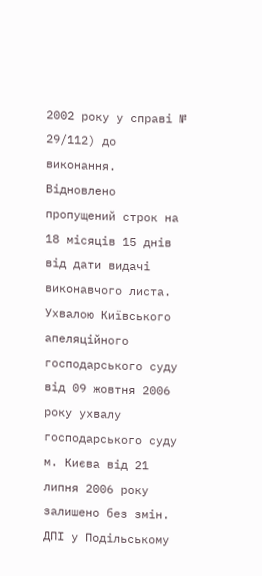2002 року у справі № 29/112) до виконання.
Відновлено пропущений строк на 18 місяців 15 днів від дати видачі виконавчого листа.
Ухвалою Київського апеляційного господарського суду від 09 жовтня 2006 року ухвалу господарського суду м. Києва від 21 липня 2006 року залишено без змін.
ДПІ у Подільському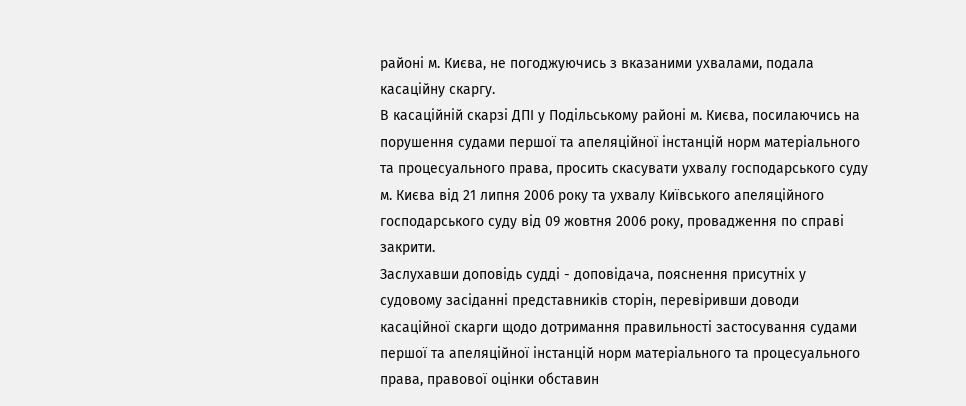районі м. Києва, не погоджуючись з вказаними ухвалами, подала касаційну скаргу.
В касаційній скарзі ДПІ у Подільському районі м. Києва, посилаючись на порушення судами першої та апеляційної інстанцій норм матеріального та процесуального права, просить скасувати ухвалу господарського суду м. Києва від 21 липня 2006 року та ухвалу Київського апеляційного господарського суду від 09 жовтня 2006 року, провадження по справі закрити.
Заслухавши доповідь судді - доповідача, пояснення присутніх у судовому засіданні представників сторін, перевіривши доводи касаційної скарги щодо дотримання правильності застосування судами першої та апеляційної інстанцій норм матеріального та процесуального права, правової оцінки обставин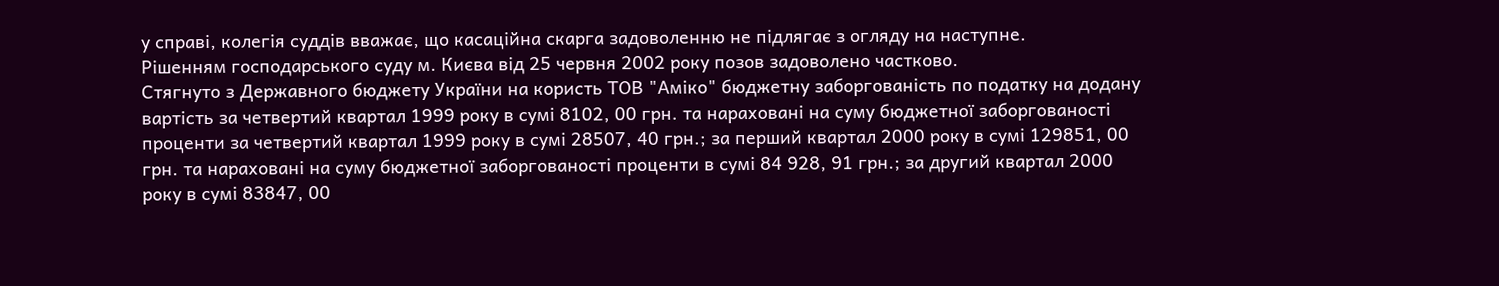у справі, колегія суддів вважає, що касаційна скарга задоволенню не підлягає з огляду на наступне.
Рішенням господарського суду м. Києва від 25 червня 2002 року позов задоволено частково.
Стягнуто з Державного бюджету України на користь ТОВ "Аміко" бюджетну заборгованість по податку на додану вартість за четвертий квартал 1999 року в сумі 8102, 00 грн. та нараховані на суму бюджетної заборгованості проценти за четвертий квартал 1999 року в сумі 28507, 40 грн.; за перший квартал 2000 року в сумі 129851, 00 грн. та нараховані на суму бюджетної заборгованості проценти в сумі 84 928, 91 грн.; за другий квартал 2000 року в сумі 83847, 00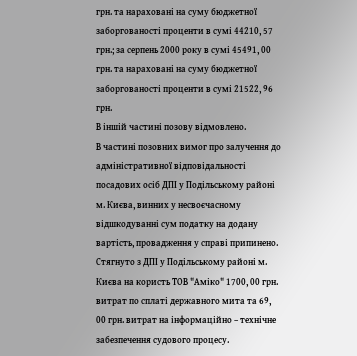грн. та нараховані на суму бюджетної заборгованості проценти в сумі 44210, 57 грн.; за серпень 2000 року в сумі 45491, 00 грн. та нараховані на суму бюджетної заборгованості проценти в сумі 21522, 96 грн.
В іншій частині позову відмовлено.
В частині позовних вимог про залучення до адміністративної відповідальності посадових осіб ДПІ у Подільському районі м. Києва, винних у несвоєчасному відшкодуванні сум податку на додану вартість, провадження у справі припинено.
Стягнуто з ДПІ у Подільському районі м. Києва на користь ТОВ "Аміко" 1700, 00 грн. витрат по сплаті державного мита та 69, 00 грн. витрат на інформаційно – технічне забезпечення судового процесу.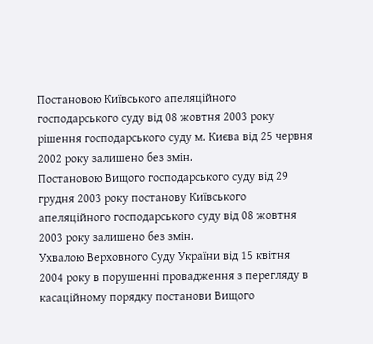Постановою Київського апеляційного господарського суду від 08 жовтня 2003 року рішення господарського суду м. Києва від 25 червня 2002 року залишено без змін.
Постановою Вищого господарського суду від 29 грудня 2003 року постанову Київського апеляційного господарського суду від 08 жовтня 2003 року залишено без змін.
Ухвалою Верховного Суду України від 15 квітня 2004 року в порушенні провадження з перегляду в касаційному порядку постанови Вищого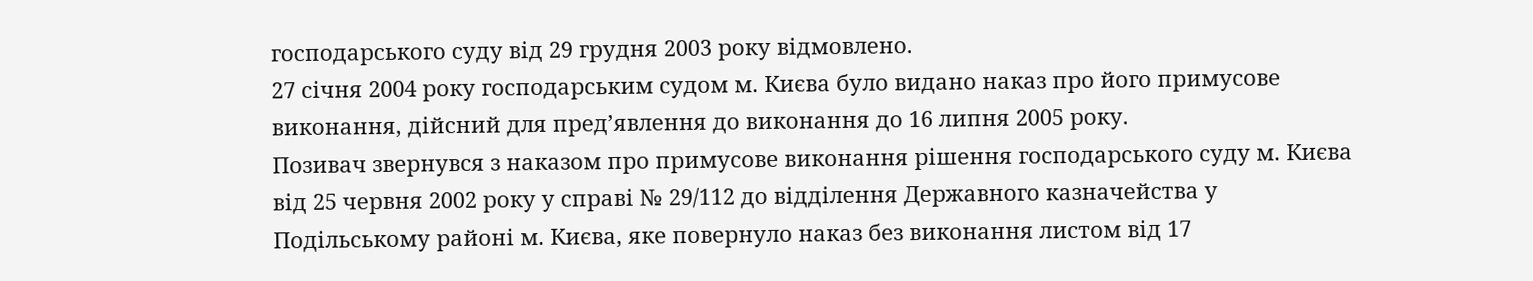господарського суду від 29 грудня 2003 року відмовлено.
27 січня 2004 року господарським судом м. Києва було видано наказ про його примусове виконання, дійсний для пред’явлення до виконання до 16 липня 2005 року.
Позивач звернувся з наказом про примусове виконання рішення господарського суду м. Києва від 25 червня 2002 року у справі № 29/112 до відділення Державного казначейства у Подільському районі м. Києва, яке повернуло наказ без виконання листом від 17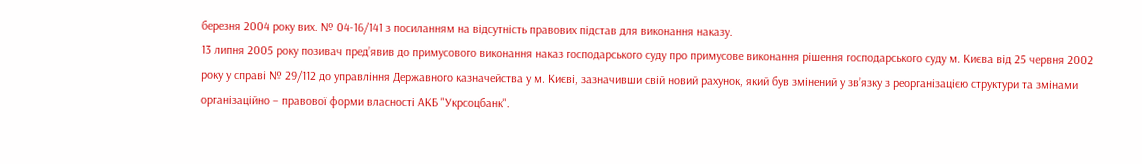березня 2004 року вих. № 04-16/141 з посиланням на відсутність правових підстав для виконання наказу.
13 липня 2005 року позивач пред’явив до примусового виконання наказ господарського суду про примусове виконання рішення господарського суду м. Києва від 25 червня 2002 року у справі № 29/112 до управління Державного казначейства у м. Києві, зазначивши свій новий рахунок, який був змінений у зв’язку з реорганізацією структури та змінами організаційно – правової форми власності АКБ "Укрсоцбанк".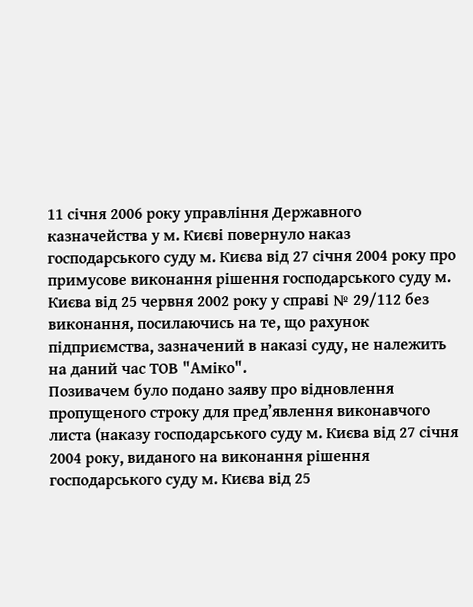11 січня 2006 року управління Державного казначейства у м. Києві повернуло наказ господарського суду м. Києва від 27 січня 2004 року про примусове виконання рішення господарського суду м. Києва від 25 червня 2002 року у справі № 29/112 без виконання, посилаючись на те, що рахунок підприємства, зазначений в наказі суду, не належить на даний час ТОВ "Аміко".
Позивачем було подано заяву про відновлення пропущеного строку для пред’явлення виконавчого листа (наказу господарського суду м. Києва від 27 січня 2004 року, виданого на виконання рішення господарського суду м. Києва від 25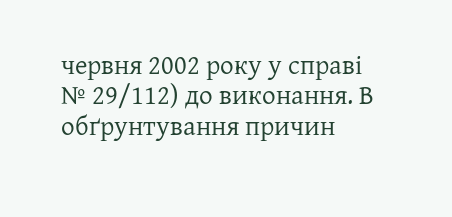червня 2002 року у справі № 29/112) до виконання. В обґрунтування причин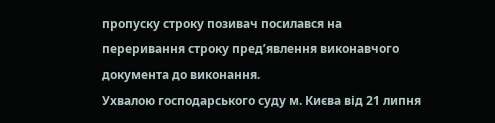пропуску строку позивач посилався на переривання строку пред’явлення виконавчого документа до виконання.
Ухвалою господарського суду м. Києва від 21 липня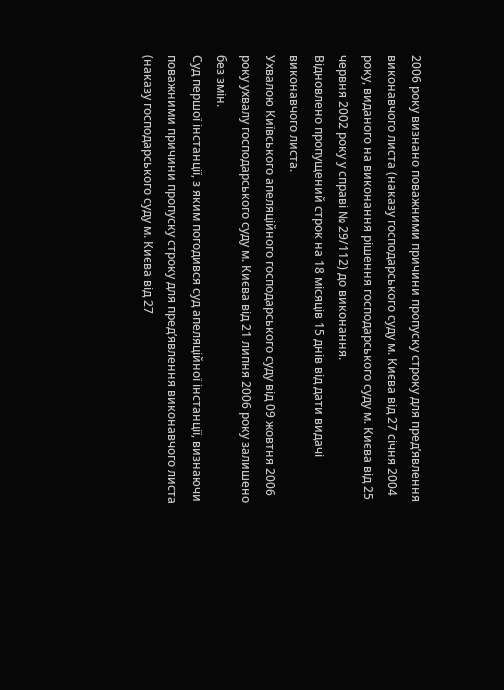2006 року визнано поважними причини пропуску строку для пред’явлення виконавчого листа (наказу господарського суду м. Києва від 27 січня 2004 року, виданого на виконання рішення господарського суду м. Києва від 25 червня 2002 року у справі № 29/112) до виконання.
Відновлено пропущений строк на 18 місяців 15 днів від дати видачі виконавчого листа.
Ухвалою Київського апеляційного господарського суду від 09 жовтня 2006 року ухвалу господарського суду м. Києва від 21 липня 2006 року залишено без змін.
Суд першої інстанції, з яким погодився суд апеляційної інстанції, визнаючи поважними причини пропуску строку для пред’явлення виконавчого листа (наказу господарського суду м. Києва від 27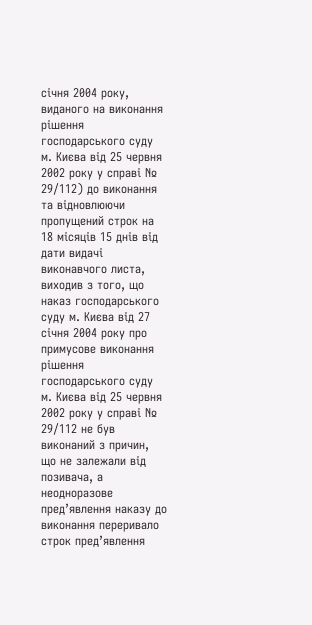січня 2004 року, виданого на виконання рішення господарського суду м. Києва від 25 червня 2002 року у справі № 29/112) до виконання та відновлюючи пропущений строк на 18 місяців 15 днів від дати видачі виконавчого листа, виходив з того, що наказ господарського суду м. Києва від 27 січня 2004 року про примусове виконання рішення господарського суду м. Києва від 25 червня 2002 року у справі № 29/112 не був виконаний з причин, що не залежали від позивача, а неодноразове пред’явлення наказу до виконання переривало строк пред’явлення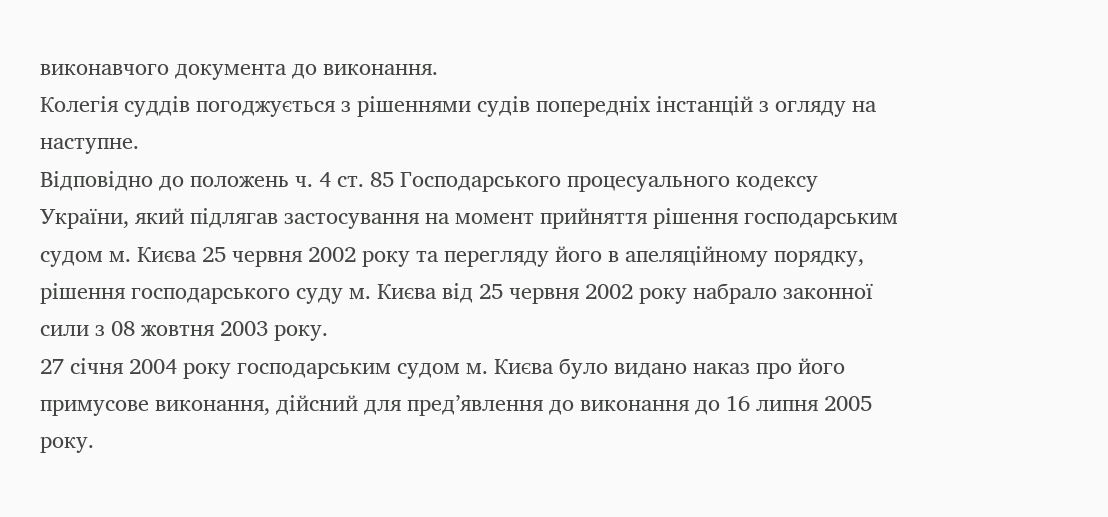виконавчого документа до виконання.
Колегія суддів погоджується з рішеннями судів попередніх інстанцій з огляду на наступне.
Відповідно до положень ч. 4 ст. 85 Господарського процесуального кодексу України, який підлягав застосування на момент прийняття рішення господарським судом м. Києва 25 червня 2002 року та перегляду його в апеляційному порядку, рішення господарського суду м. Києва від 25 червня 2002 року набрало законної сили з 08 жовтня 2003 року.
27 січня 2004 року господарським судом м. Києва було видано наказ про його примусове виконання, дійсний для пред’явлення до виконання до 16 липня 2005 року.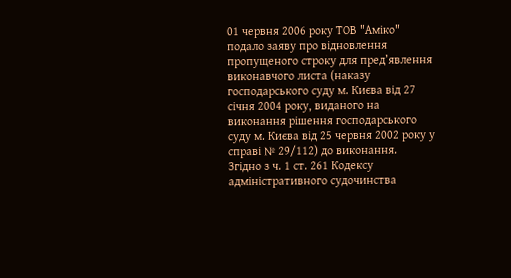01 червня 2006 року ТОВ "Аміко" подало заяву про відновлення пропущеного строку для пред’явлення виконавчого листа (наказу господарського суду м. Києва від 27 січня 2004 року, виданого на виконання рішення господарського суду м. Києва від 25 червня 2002 року у справі № 29/112) до виконання.
Згідно з ч. 1 ст. 261 Кодексу адміністративного судочинства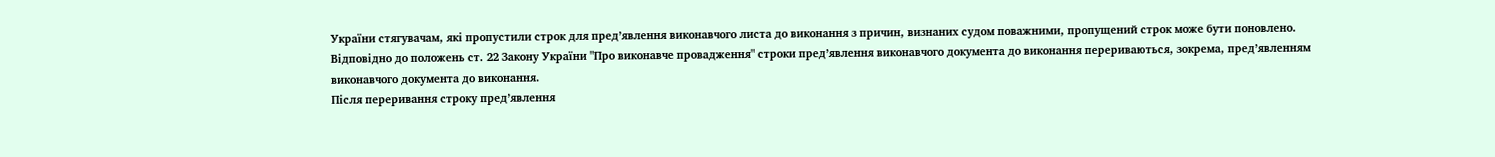України стягувачам, які пропустили строк для пред’явлення виконавчого листа до виконання з причин, визнаних судом поважними, пропущений строк може бути поновлено.
Відповідно до положень ст. 22 Закону України "Про виконавче провадження" строки пред’явлення виконавчого документа до виконання перериваються, зокрема, пред’явленням виконавчого документа до виконання.
Після переривання строку пред’явлення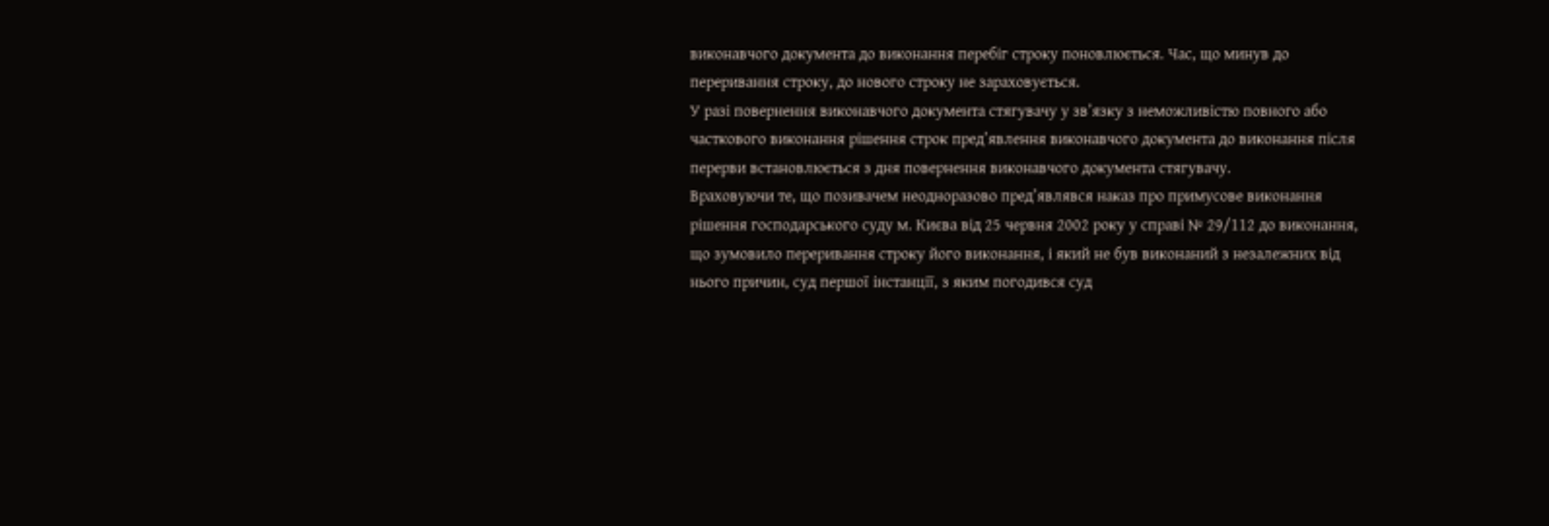виконавчого документа до виконання перебіг строку поновлюється. Час, що минув до переривання строку, до нового строку не зараховується.
У разі повернення виконавчого документа стягувачу у зв’язку з неможливістю повного або часткового виконання рішення строк пред’явлення виконавчого документа до виконання після перерви встановлюється з дня повернення виконавчого документа стягувачу.
Враховуючи те, що позивачем неодноразово пред’являвся наказ про примусове виконання рішення господарського суду м. Києва від 25 червня 2002 року у справі № 29/112 до виконання, що зумовило переривання строку його виконання, і який не був виконаний з незалежних від нього причин, суд першої інстанції, з яким погодився суд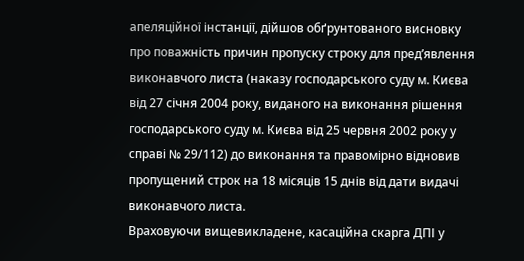апеляційної інстанції, дійшов обґрунтованого висновку про поважність причин пропуску строку для пред’явлення виконавчого листа (наказу господарського суду м. Києва від 27 січня 2004 року, виданого на виконання рішення господарського суду м. Києва від 25 червня 2002 року у справі № 29/112) до виконання та правомірно відновив пропущений строк на 18 місяців 15 днів від дати видачі виконавчого листа.
Враховуючи вищевикладене, касаційна скарга ДПІ у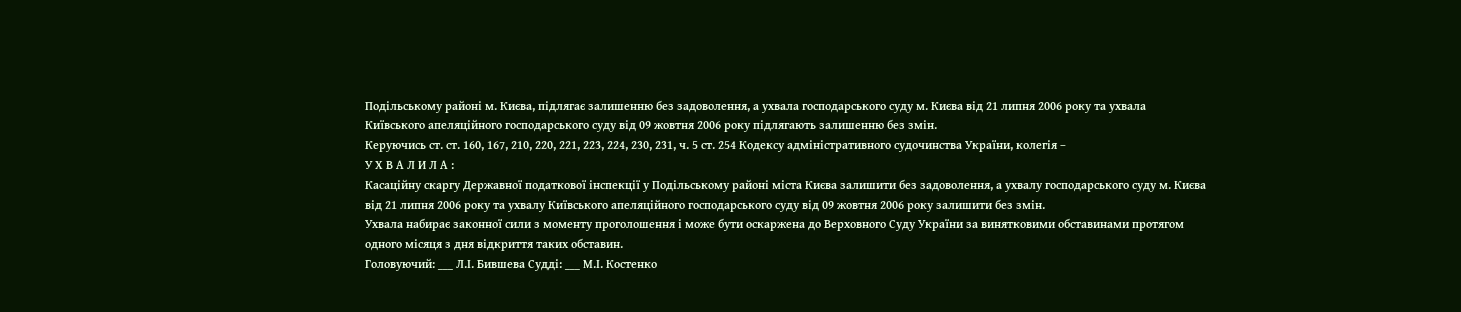Подільському районі м. Києва, підлягає залишенню без задоволення, а ухвала господарського суду м. Києва від 21 липня 2006 року та ухвала Київського апеляційного господарського суду від 09 жовтня 2006 року підлягають залишенню без змін.
Керуючись ст. ст. 160, 167, 210, 220, 221, 223, 224, 230, 231, ч. 5 ст. 254 Кодексу адміністративного судочинства України, колегія –
У Х В А Л И Л А :
Касаційну скаргу Державної податкової інспекції у Подільському районі міста Києва залишити без задоволення, а ухвалу господарського суду м. Києва від 21 липня 2006 року та ухвалу Київського апеляційного господарського суду від 09 жовтня 2006 року залишити без змін.
Ухвала набирає законної сили з моменту проголошення і може бути оскаржена до Верховного Суду України за винятковими обставинами протягом одного місяця з дня відкриття таких обставин.
Головуючий: ___ Л.І. Бившева Судді: ___ М.І. Костенко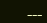___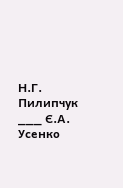Н.Г. Пилипчук ___ Є.А. Усенко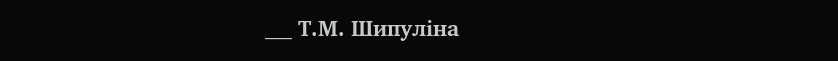___ Т.М. Шипуліна